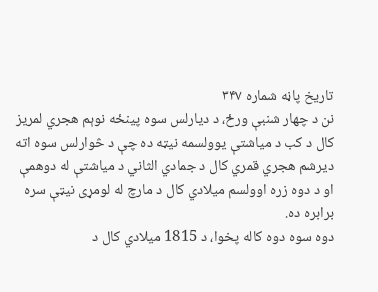تاریخ پاڼه شماره ۳۴۷
نن د چهار شنبې ورځ، د دیارلس سوه پینځه نوېم هجري لمریز کال د کب د میاشتې یوولسمه نیټه ده چې د څوارلس سوه اته دیرشم هجري قمري کال د جمادي الثاني د میاشتې له دوهمې او د دوه زره اوولسم میلادي کال د مارچ له لومړی نیټې سره برابره ده.
دوه سوه دوه کاله پخوا، د 1815 ميلادي کال د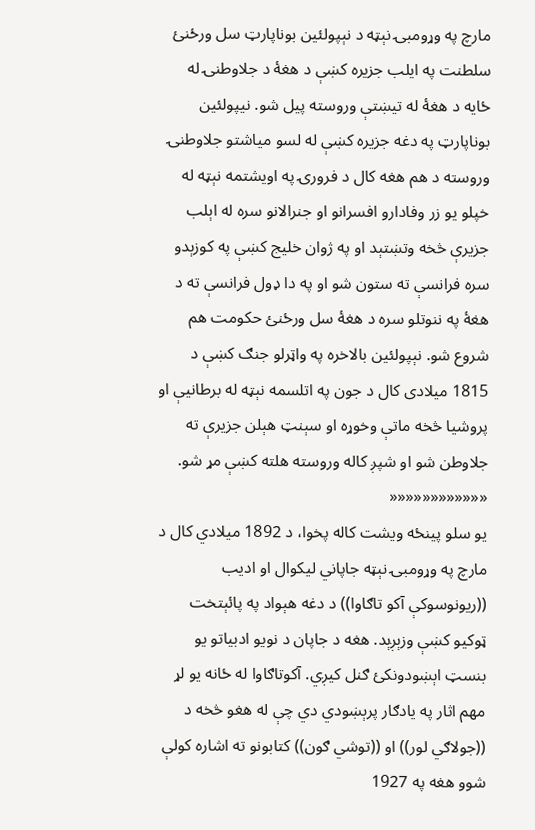مارچ په وړومبۍ نېټه د نېپولئين بوناپارټ سل ورځنئ سلطنت په ایلب جزيره کښې د هغۀ د جلاوطنۍ له ځایه د هغۀ له تيښتې وروسته پیل شو. نيپولئين بوناپارټ په دغه جزيره کښې له لسو مياشتو جلاوطنۍ وروسته د هم هغه کال د فرورۍ په اويشتمه نېټه له خپلو يو زر وفادارو افسرانو او جنرالانو سره له اېلب جزيرې څخه وتښتېد او په ژوان خليج کښې په کوزېدو سره فرانسې ته ستون شو او په دا ډول فرانسې ته د هغۀ په ننوتلو سره د هغۀ سل ورځنئ حکومت هم شروع شو. نېپولئين بالاخره په واټرلو جنګ کښې د 1815 ميلادی کال د جون په اتلسمه نېټه له برطانيې او پروشيا څخه ماتې وخوړه او سېنټ هېلن جزيرې ته جلاوطن شو او شپږ کاله وروسته هلته کښې مړ شو.
««««««««««««
یو سلو پینځه ویشت کاله پخوا، د 1892 ميلادي کال د مارچ په وړومبۍ نېټه جاپاني ليکوال او اديب ((ريونوسوکې آکو تاګاوا)) د دغه هېواد په پائېتخت ټوکيو کښې وزېږېد. هغه د جاپان د نويو ادبياتو يو بنسټ اېښودونکئ ګنل کيږي. آکوتاګاوا له ځانه يو لړ مهم اثار په يادګار پرېښودي دي چې له هغو څخه د ((جولاګي لور)) او ((توشي ګون)) کتابونو ته اشاره کولې شوو هغه په 1927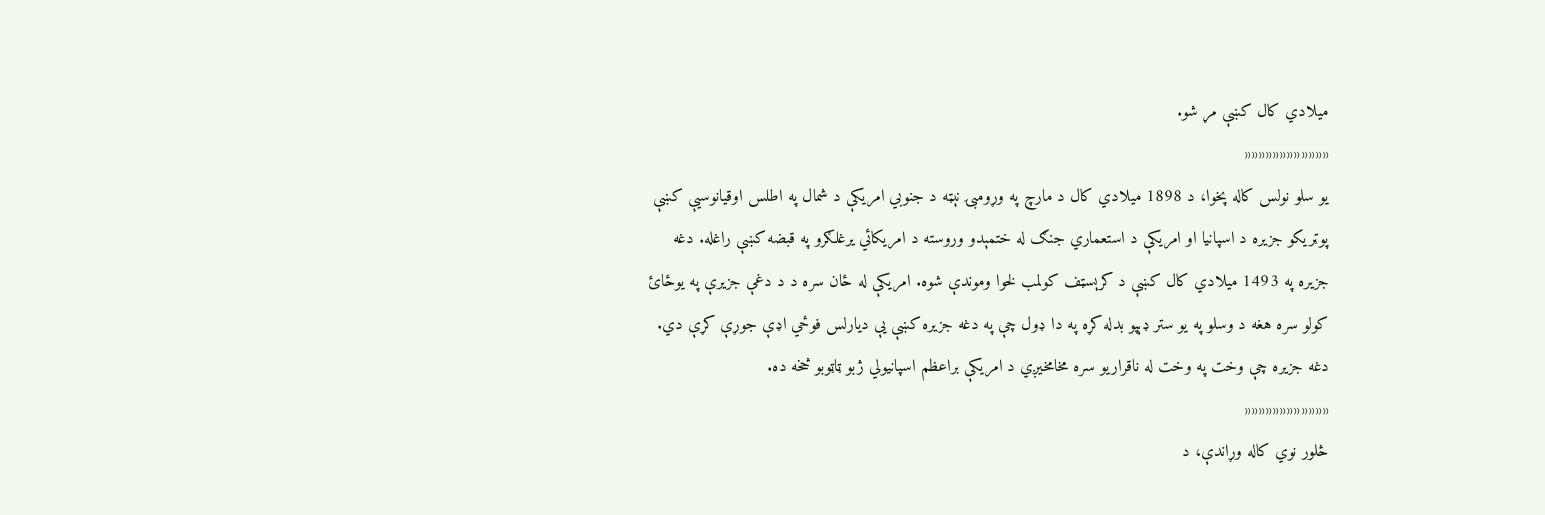ميلادي کال کښې مړ شو.
««««««««««««
یو سلو نولس کاله پخوا، د 1898 ميلادي کال د مارچ په وړومبۍ نېټه د جنوبي امريکې د شمال په اطلس اوقيانوسيې کښې پوټريکو جزيره د اسپانيا او امريکې د استعماري جنګ له ختمېدو وروسته د امريکائي يرغلګرو په قبضه کښې راغله. دغه جزيره په 1493 ميلادي کال کښې د کرېسټف کولمب لخوا وموندې شوه. امريکې له ځان سره د د دغې جزيرې په يوځائ کولو سره هغه د وسلو په يو ستر ډېپو بدله کړه په دا ډول چې په دغه جزيره کښې يې ديارلس فوځي اډې جوړې کړې دي. دغه جزيره چې وخت په وخت له ناقراريو سره مخامخيږي د امريکې براعظم اسپانيولي ژبو ټاټوبو څخه ده.
««««««««««««
څلور نوي کاله وړاندې، د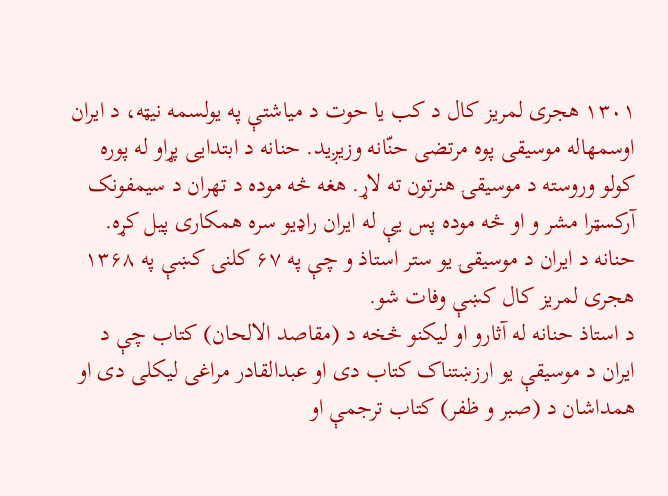۱۳۰۱ هجری لمریز کال د کب یا حوت د میاشتې په یولسمه نیټه، د ایران اوسمهاله موسیقی پوه مرتضی حنّانه وزیږید. حنانه د ابتدایی پړاو له پوره کولو وروسته د موسیقۍ هنرتون ته لاړ. هغه څه موده د تهران د سیمفونک آرکسټرا مشر و او څه موده پس یې له ایران راډیو سره همکاری پیل کړه. حنانه د ایران د موسیقۍ یو ستر استاذ و چې په ۶۷ کلنۍ کښې په ۱۳۶۸ هجری لمریز کال کښې وفات شو.
د استاذ حنانه له آثارو او لیکنو څخه د (مقاصد الالحان) کتاب چې د ایران د موسیقې یو ارزښتناک کتاب دی او عبدالقادر مراغی لیکلی دی او همداشان د (صبر و ظفر) کتاب ترجمې او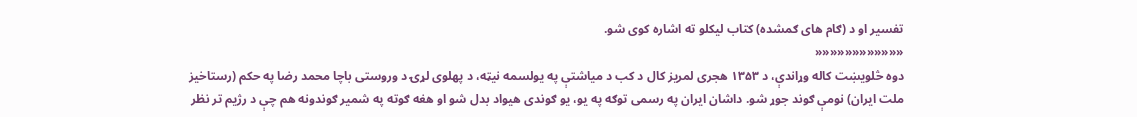تفسیر او د (ګام های ګمشده) کتاب لیکلو ته اشاره کوی شو.
««««««««««««
دوه څلویښت کاله وړاندې، د ۱۳۵۳ هجری لمریز کال د کب د میاشتې په یولسمه نیټه، د پهلوی لړۍ د وروستی باچا محمد رضا په حکم (رستاخیز ملت ایران) نومې ګوند جوړ شو. داشان ایران په رسمی توګه په یو، یو ګوندی هیواد بدل شو او هغه ګوته په شمیر ګوندونه هم چې د رژیم تر نظر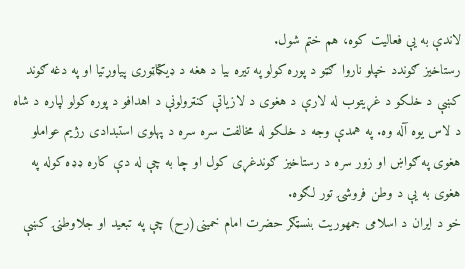لاندې به یې فعالیت کوه، هم ختم شول.
رستاخیز ګوندد خپلو ناروا ګټو د پوره کولو په تیره بیا د هغه د ډیکټاټوری پیاوړتیا او په دغه ګوند کښې د خلکو د غړیتوب له لارې د هغوی د لازیاتې کنټرولونې د اهدافو د پوره کولو لپاره د شاه د لاس یوه آله وه. په همدې وجه د خلکو له مخالفت سره سره د پهلوی استبدادی رژیم عواملو هغوی په ګواښ او زور سره د رستاخیز ګوندغړی کول او چا به چې له دې کاره ډډه کوله په هغوی به یې د وطن فروشۍ تور لګوه.
خو د ایران د اسلامی جمهوریت بنسټګر حضرت امام خمینی(رح) چې په تبعید او جلاوطنۍ کښې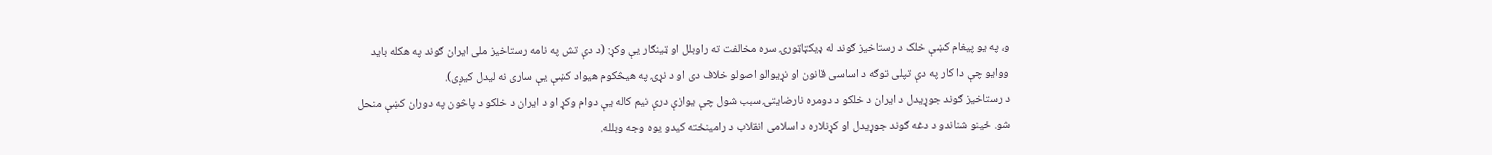و، په یو پیغام کښې خلک د رستاخیز ګوند له ډیکټاټورۍ سره مخالفت ته راوبلل او ټینګار یې وکړ: (د دې تش په نامه رستاخیز ملی ایران ګوند په هکله باید ووایو چې دا کار په دې تپلی توګه د اساسی قانون او نړیوالو اصولو خلاف دی او د نړۍ په هیڅکوم هیواد کښې یې ساری نه لیدل کیږی).
د رستاخیز ګوند جوړیدل د ایران د خلکو د دومره نارضایتۍ سبب شول چې یوازې درې نیم کاله یې دوام وکړ او د ایران د خلکو د پاڅون په دوران کښې منحل شو. ځینو شناندو د دغه ګوند جوړیدل او کړنلاره د اسلامی انقلاب د رامینځته کیدو یوه وجه وبلله.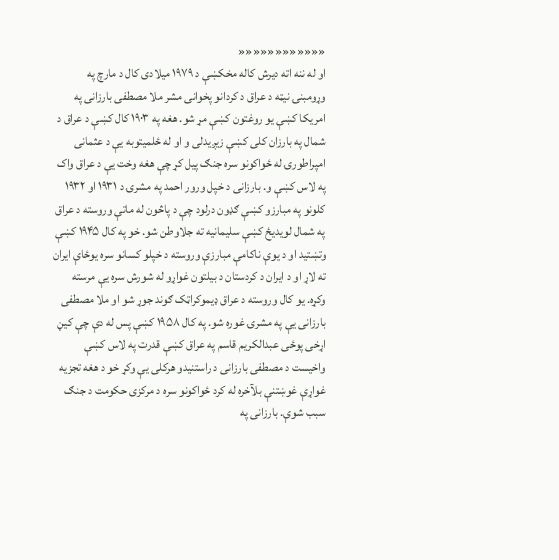««««««««««««
او له ننه اته دیرش کاله مخکښې د ۱۹۷۹ میلادی کال د مارچ په وړومبنۍ نیټه د عراق د کردانو پخوانی مشر ملا مصطفی بارزانی په امریکا کښې یو روغتون کښې مړ شو. هغه په ۱۹۰۳ کال کښې د عراق د شمال په بارزان کلی کښې زیږیدلی و او له ځلمیتوبه یې د عثمانی امپراطورۍ له ځواکونو سره جنګ پیل کړ چې هغه وخت یې د عراق واک په لاس کښې و. بارزانی د خپل ورور احمد په مشرۍ د ۱۹۳۱ او ۱۹۳۲ کلونو په مبارزو کښې ګډون درلود چې د پاڅون له ماتې وروسته د عراق په شمال لویدیځ کښې سلیمانیه ته جلاوطن شو. خو په کال ۱۹۴۵ کښې وتښتید او د یوې ناکامې مبارزې وروسته د خپلو کسانو سره یوځاې ایران ته لاړ او د ایران د کردستان د بیلتون غواړو له شورش سره یې مرسته وکړه. یو کال وروسته د عراق ډیموکراټک ګوند جوړ شو او ملا مصطفی بارزانی یې په مشرۍ غوره شو. په کال ۱۹۵۸ کښې پس له دې چې کیڼ اړخی پوځی عبدالکریم قاسم په عراق کښې قدرت په لاس کښې واخیست د مصطفی بارزانی د راستنیدو هرکلی یې وکړ خو د هغه تجزیه غواړې غوښتنې بلآخره له کرد ځواکونو سره د مرکزی حکومت د جنګ سبب شوې. بارزانی په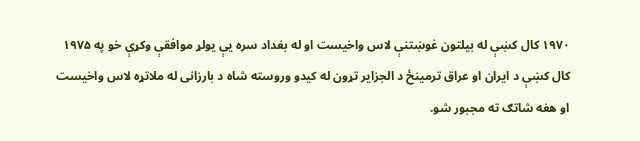۱۹۷۰ کال کښې له بیلتون غوښتنې لاس واخیست او له بغداد سره یې یولړ موافقې وکړې خو په ۱۹۷۵ کال کښې د ایران او عراق ترمینځ د الجزایر تړون له کیدو وروسته شاه د بارزانی له ملاتړه لاس واخیست او هغه شاتګ ته مجبور شو.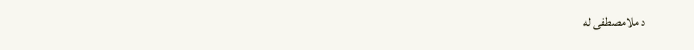د ملامصطفی له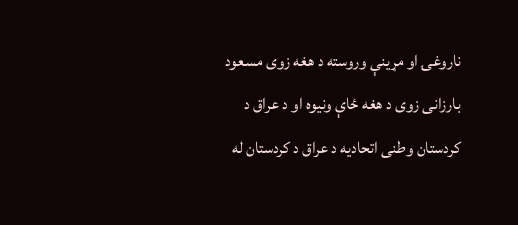ناروغۍ او مړینې وروسته د هغه زوی مسعود بارزانی زوی د هغه ځاې ونیوه او د عراق د کردستان وطنی اتحادیه د عراق د کردستان له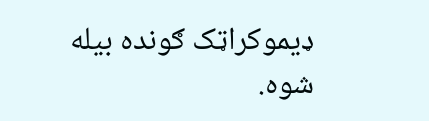ډیموکراټک ګونده بیله شوه.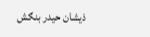ذیشان حیدر بنګش